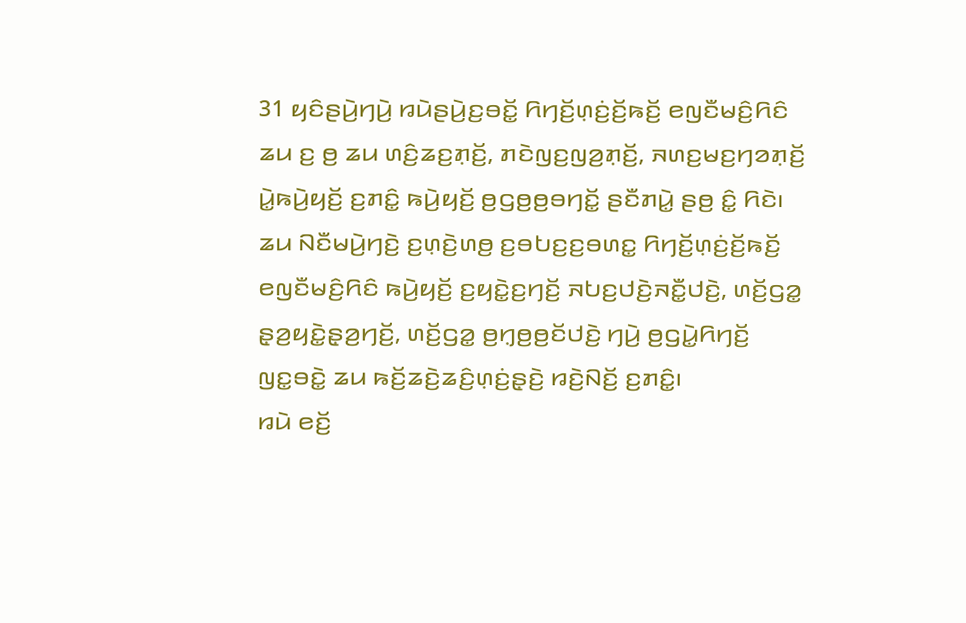31 ꤟꤢꤨꤔꤣꤧ꤬ꤚꤣꤧ꤬ ꤙꤣꤧꤔꤣꤧ꤬ꤢ꤬ꤋꤢꤩ꤭ ꤖꤚꤢꤩ꤬ꤛ꤫ꤢꤦ꤬ꤢꤩ꤬ꤒꤢꤩ꤬ ꤕꤜꤢꤪꤗꤢꤨ꤬ꤖꤢꤨ ꤘꤣ ꤢ꤬ ꤥ꤬ ꤘꤣ ꤛꤢꤨ꤬ꤘꤢ꤬ꤊ꤫ꤢꤩ꤬, ꤊꤢꤧꤜꤢ꤬ꤜꤤ꤬ꤊ꤫ꤢꤩ꤬, ꤏꤛꤢ꤬ꤗꤢ꤬ꤚꤤꤊ꤫ꤢꤩ꤬ ꤣꤧ꤭ꤒꤣꤧ꤬ꤟꤢꤩ꤬ ꤢ꤬ꤊꤢꤨ꤭ ꤒꤣꤧ꤬ꤟꤢꤩ꤬ ꤥ꤬ꤞꤥ꤬ꤥ꤬ꤋꤚꤢꤩ꤭ ꤔꤢꤪꤊꤣꤧ꤭ ꤔꤥ꤬ ꤢꤨ꤭ ꤖꤢꤧ꤯ ꤘꤣ ꤡꤢꤪꤗꤣꤧ꤬ꤚꤢꤧ꤬ ꤢ꤬ꤛ꤫ꤢꤧ꤬ꤛꤥ꤬ ꤢ꤬ꤋꤝꤢ꤬ꤢ꤬ꤋꤛꤢ꤭ ꤖꤚꤢꤩ꤬ꤛ꤫ꤢꤦ꤬ꤢꤩ꤬ꤒꤢꤩ꤬ ꤕꤜꤢꤪꤗꤢꤨ꤬ꤖꤢꤨ ꤒꤣꤧ꤬ꤟꤢꤩ꤬ ꤢ꤬ꤟꤢꤧ꤭ꤢ꤬ꤚꤢꤩ꤬ ꤏꤝꤢ꤬ꤓꤢꤧ꤬ꤏꤢꤪ꤭ꤓꤢꤧ꤬, ꤛꤢꤩ꤬ꤞꤤ꤭ ꤔ꤫ꤤ꤬ꤟꤢꤧ꤭ꤔ꤫ꤤ꤬ꤚꤢꤩ꤬, ꤛꤢꤩ꤬ꤞꤤ꤭ ꤥ꤬ꤚ꤫ꤥ꤬ꤥ꤬ꤢꤩꤓꤢꤧ꤬ ꤚꤣꤧ꤬ ꤥ꤬ꤞꤣꤧ꤭ꤖꤚꤢꤩ꤬ ꤜꤢ꤭ꤋꤢꤧ꤭ ꤘꤣ ꤒꤢꤩ꤬ꤘꤢꤧ꤬ꤘꤢꤨ꤬ꤛ꤫ꤢꤦ꤬ꤔ꤫ꤢꤧ꤬ ꤙꤢꤧ꤬ꤡꤢꤩ꤬ ꤢ꤬ꤊꤢꤨ꤭꤯
ꤙꤣꤧ ꤕꤢꤩ꤬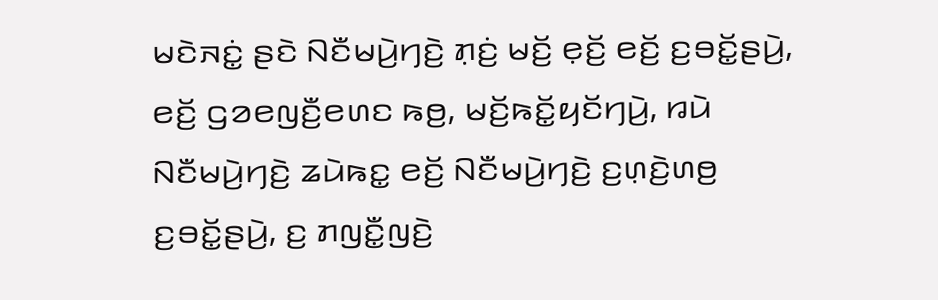ꤗꤢꤧꤏꤢꤦ꤭ ꤔꤢꤧ ꤡꤢꤪꤗꤣꤧ꤬ꤚꤢꤧ꤬ ꤊ꤫ꤢꤦ꤬ ꤗꤢꤩ꤬ ꤕ꤫ꤢꤩ꤬ ꤕꤢꤩ꤬ ꤢ꤬ꤋꤢꤩ꤭ꤔꤣꤧ꤬, ꤕꤢꤩ꤬ ꤞꤤꤕꤜꤢꤪ꤬ꤕꤛꤢ ꤒꤥ꤬, ꤗꤢꤩ꤬ꤒꤢꤩ꤭ꤟꤢꤩꤚꤣꤧ꤬, ꤙꤣꤧ ꤡꤢꤪꤗꤣꤧ꤬ꤚꤢꤧ꤬ ꤘꤣꤧꤒꤢ꤭ ꤕꤢꤩ꤬ ꤡꤢꤪꤗꤣꤧ꤬ꤚꤢꤧ꤬ ꤢ꤬ꤛ꤫ꤢꤧ꤬ꤛꤥ꤬ ꤢ꤬ꤋꤢꤩ꤭ꤔꤣꤧ꤬, ꤢ꤬ ꤊꤜꤢꤪ꤭ꤜꤢꤧ꤬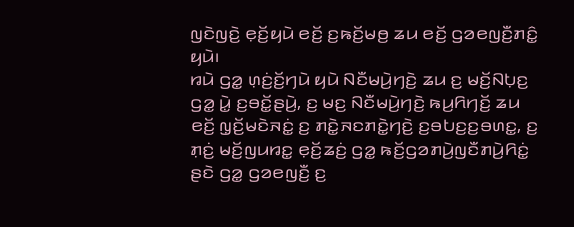ꤜꤢꤧꤜꤢꤧ꤬ ꤕ꤫ꤢꤩ꤬ꤟꤣꤧ ꤕꤢꤩ꤬ ꤢ꤬ꤒꤢꤩ꤬ꤗꤥ꤬ ꤘꤣ ꤕꤢꤩ꤬ ꤞꤤꤕꤜꤢꤪ꤬ꤊꤢꤨ꤭ ꤟꤣꤧ꤯
ꤙꤣꤧ ꤞꤤ꤭ ꤛ꤫ꤢꤦ꤬ꤢꤩ꤬ꤚꤣꤧ ꤟꤣꤧ ꤡꤢꤪꤗꤣꤧ꤬ꤚꤢꤧ꤬ ꤘꤣ ꤢ꤬ ꤗꤢꤩ꤬ꤡꤝ꤫ꤢ꤬ ꤞꤤ꤭ ꤣꤧ꤭ ꤢ꤬ꤋꤢꤩ꤭ꤔꤣꤧ꤬, ꤢ꤬ ꤗꤢ꤬ ꤡꤢꤪꤗꤣꤧ꤬ꤚꤢꤧ꤬ ꤒꤣ꤬ꤖꤚꤢꤩ꤬ ꤘꤣ ꤕꤢꤩ꤬ ꤜ꤫ꤢꤩ꤬ꤗꤢꤧꤏꤢꤦ꤭ ꤢ꤬ ꤊꤢꤧ꤭ꤏꤢꤊꤢꤧ꤭ꤚꤢꤧ꤬ ꤢ꤬ꤋꤝꤢ꤬ꤢ꤬ꤋꤛꤢ꤭, ꤢ꤬ ꤊ꤫ꤢꤦ꤬ ꤗꤢꤩ꤬ꤜꤣꤙꤢ꤭ ꤕ꤫ꤢꤩ꤬ꤘꤢꤦ꤬ ꤞꤤ꤭ ꤒꤢꤩ꤬ꤞꤤꤊꤣꤧ꤬ꤜꤢꤪꤊꤣꤧ꤬ꤖꤢꤦ꤭ ꤔꤢꤧ ꤞꤤ꤭ ꤞꤤꤕꤜꤢꤪ꤬ ꤢ꤬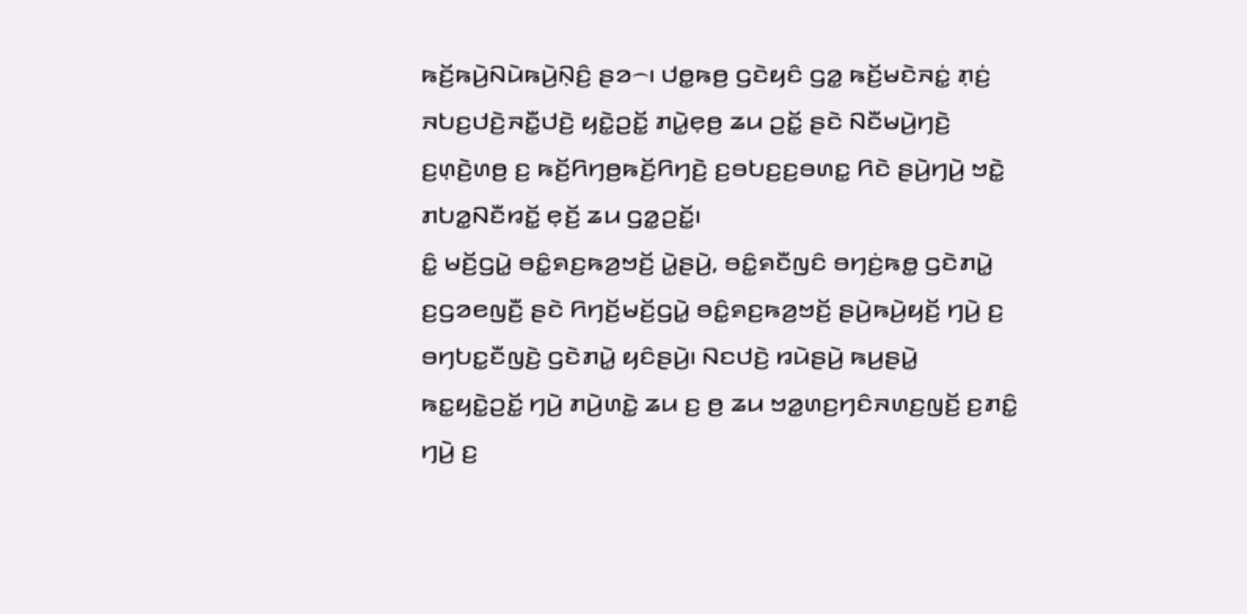ꤒꤢꤩ꤬ꤒꤣꤧ꤬ꤡꤣꤧꤒꤣꤧ꤬ꤡ꤫ꤢꤨ꤬ ꤔꤤ꤮꤯ ꤓꤥ꤭ꤒꤥ꤬ ꤞꤢꤧꤟꤢꤨ ꤞꤤ꤭ ꤒꤢꤩ꤬ꤗꤢꤧꤏꤢꤦ꤭ ꤊ꤫ꤢꤦ꤬ ꤏꤝꤢ꤬ꤓꤢꤧ꤬ꤏꤢꤪ꤭ꤓꤢꤧ꤬ ꤟꤢꤧ꤭ꤑꤢꤩ꤭ ꤊꤣꤧ꤭ꤕ꤫ꤥ꤬ ꤘꤣ ꤑꤢꤩ꤭ ꤔꤢꤧ ꤡꤢꤪꤗꤣꤧ꤬ꤚꤢꤧ꤬ ꤢ꤬ꤛ꤫ꤢꤧ꤬ꤛꤥ꤬ ꤢ꤬ ꤒꤢꤩ꤬ꤖꤚꤥ꤬ꤒꤢꤩ꤬ꤖꤚꤢꤧ꤬ ꤢ꤬ꤋꤝꤢ꤬ꤢ꤬ꤋꤛꤢ꤭ ꤖꤢꤧ ꤔꤣꤧ꤬ꤚꤣꤧ꤬ ꤠꤢꤧ꤭ ꤊꤝꤤ꤭ꤡꤢꤪꤙꤢꤩ꤭ ꤕ꤫ꤢꤩ꤬ ꤘꤣ ꤞꤤ꤭ꤑꤢꤩ꤭꤯
ꤢꤨ꤭ ꤗꤢꤩ꤬ꤞꤣꤧ꤭ ꤋꤢꤨ꤭ꤎꤢ꤬ꤒꤤ꤬ꤠꤢꤩ꤬ ꤣꤧ꤭ꤔꤣꤧ꤬, ꤋꤢꤨ꤭ꤎꤢꤪꤜꤢꤨ ꤋꤚꤢꤦ꤬ꤒꤥ꤭ ꤞꤢꤧꤊꤣꤧ꤭ ꤢ꤬ꤞꤤꤕꤜꤢꤪ꤬ ꤔꤢꤧ ꤖꤚꤢꤩ꤬ꤗꤢꤩ꤬ꤞꤣꤧ꤭ ꤋꤢꤨ꤭ꤎꤢ꤬ꤒꤤ꤬ꤠꤢꤩ꤬ ꤔꤣꤧ꤬ꤒꤣꤧ꤬ꤟꤢꤩ꤬ ꤚꤣꤧ꤬ ꤢ꤬ ꤋꤚꤝꤢ꤭ꤢꤪꤜꤢꤧ꤬ ꤞꤢꤧꤊꤣꤧ꤭ ꤟꤢꤨꤔꤣꤧ꤬꤯ ꤡꤢꤓꤢꤧ꤬ ꤙꤣꤧꤔꤣꤧ꤬ ꤒꤣ꤬ꤔꤣꤧ꤭ ꤒꤢ꤭ꤟꤢꤧ꤭ꤑꤢꤩ꤭ ꤚꤣꤧ꤬ ꤊꤣꤧ꤬ꤛꤢꤧ꤭ ꤘꤣ ꤢ꤬ ꤥ꤬ ꤘꤣ ꤠꤤ꤭ꤛꤢ꤬ꤚꤢꤨꤏꤛꤢ꤬ꤜꤢꤩ꤬ ꤢ꤬ꤊꤢꤨ꤭ ꤚꤣꤧ꤬ ꤢ꤬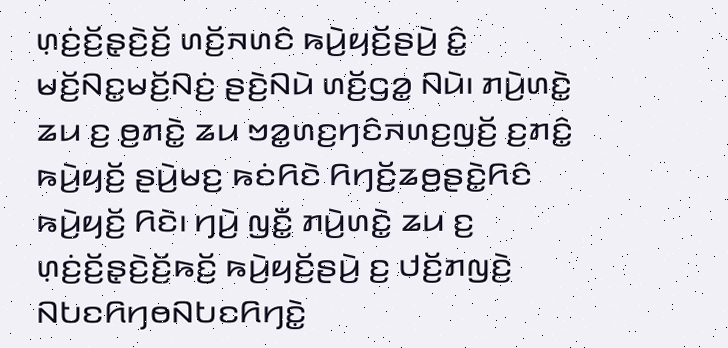ꤛ꤫ꤢꤦ꤬ꤢꤩ꤬ꤔ꤫ꤢꤧ꤬ꤢꤩ꤬ ꤛꤢꤩ꤬ꤏꤛꤢꤨ ꤒꤣꤧ꤬ꤟꤢꤩ꤬ꤔꤣꤧ꤬ ꤢꤨ꤭ ꤗꤢꤩ꤬ꤡꤢ꤭ꤗꤢꤩ꤬ꤡꤢꤦ꤬ ꤔꤢꤧ꤬ꤡꤣꤧ ꤛꤢꤩ꤬ꤞꤤ꤭ ꤡꤣꤧ꤯ ꤊꤣꤧ꤬ꤛꤢꤧ꤭ ꤘꤣ ꤢ꤬ ꤥ꤬ꤊꤢꤧ꤭ ꤘꤣ ꤠꤤ꤭ꤛꤢ꤬ꤚꤢꤨꤏꤛꤢ꤬ꤜꤢꤩ꤬ ꤢ꤬ꤊꤢꤨ꤭ ꤒꤣꤧ꤬ꤟꤢꤩ꤬ ꤔꤣꤧ꤬ꤗꤢ꤬ ꤒꤢꤦꤖꤢꤧ ꤖꤚꤢꤩ꤬ꤘꤥ꤬ꤔꤢꤧ꤭ꤖꤢꤨ ꤒꤣꤧ꤬ꤟꤢꤩ꤬ ꤖꤢꤧ꤯ ꤚꤣꤧ꤬ ꤜꤢꤪ꤭ ꤊꤣꤧ꤬ꤛꤢꤧ꤭ ꤘꤣ ꤢ꤬ ꤛ꤫ꤢꤦ꤬ꤢꤩ꤬ꤔ꤫ꤢꤧ꤬ꤢꤩ꤬ꤒꤢꤩ꤬ ꤒꤣꤧ꤬ꤟꤢꤩ꤬ꤔꤣꤧ꤬ ꤢ꤬ ꤓꤢꤩ꤬ꤊꤜꤢꤧ꤬ ꤡꤝꤢꤖꤚꤥꤡꤝꤢꤖꤚꤢꤧ꤭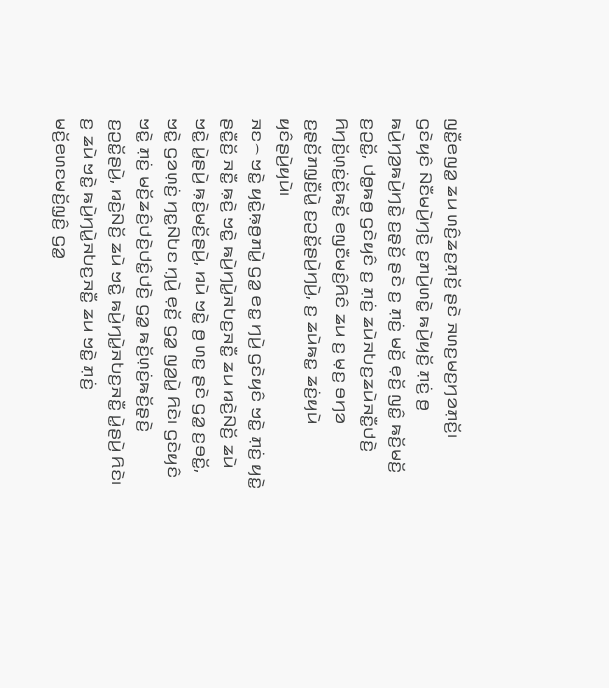ꤜꤢꤪ꤭ꤕꤜꤤ꤭ ꤘꤣ ꤛꤢꤨ꤬ꤘꤢ꤬ꤊ꤫ꤢꤩ꤬ ꤔꤢꤧ ꤏꤛꤢ꤬ꤗꤢ꤬ꤚꤤꤊ꤫ꤢꤩ꤬꤯
ꤞꤢꤧꤟꤢꤨ ꤡꤢꤪꤗꤣꤧ꤬ꤚꤢꤧ꤬ ꤢ꤬ꤊꤣꤧ꤬ꤛꤢꤧ꤭ ꤒꤣꤧ꤬ꤟꤢꤩ꤬ ꤊ꤫ꤢꤦ꤬ ꤥ꤬ ꤒꤣꤧ꤬ꤚꤤ꤬ꤒꤣꤧ꤬ꤚꤢꤧ꤭ ꤢ꤬ꤔ꤫ꤢꤩ꤬ ꤔꤢꤧ ꤢ꤬ ꤊ꤫ꤢꤦ꤬ ꤗꤢꤩ꤬ ꤕ꤫ꤢꤩ꤬ ꤜꤢꤨ꤭ ꤒꤢꤩ꤬ꤗꤢꤩ꤬ ꤢ꤬ꤑꤢꤩ꤭, ꤓꤥ꤭ꤒꤥ꤬ ꤞꤢꤧꤟꤢꤨ ꤢ꤬ ꤊ꤫ꤢꤦ꤬ ꤘꤣꤧꤏꤝꤢ꤬ꤘꤣꤧꤏꤢꤪ꤭ꤓꤢꤧ꤬ ꤖꤚꤢꤩ꤬ꤛ꤫ꤢꤦ꤬ꤢꤩ꤬ꤒꤢꤩ꤬ ꤕꤜꤢꤪꤗꤢꤨ꤬ꤖꤢꤨ ꤘꤣ ꤢ꤬ ꤗ꤫ꤢ꤬ ꤋꤚꤤ ꤢ꤬ꤔ꤫ꤢꤩ꤬ꤊꤜ꤫ꤢꤪ꤬ꤣꤧ꤭ ꤢ꤬ꤑꤢꤩ꤭ꤔꤣꤧ꤬ꤚꤣꤧ꤬, ꤢ꤬ ꤘꤣꤧꤒꤢ꤭ ꤘꤢꤦ꤬ꤟꤣꤧ ꤟꤢꤨꤔꤣꤧ꤬ꤟꤣꤧ꤯
ꤏꤢ꤮ ꤠꤢꤧ꤭ ꤟꤢꤧ꤭ꤒ꤫ꤥ꤬ꤊꤣꤧ꤭ ꤞꤤ꤭ ꤕꤢ꤭ ꤚꤣꤧ꤬ ꤞꤢꤧꤟꤢꤨ ꤠꤢꤧ꤭ ꤊ꤫ꤢꤦ꤬ ꤟꤢꤧ꤭ ꤔꤢꤪ꤭ꤢꤩ꤬ ꤏꤢꤪ꤭ ꤒ꤫ꤢꤧ꤬ ꤠꤢꤧ꤭ ꤒꤣꤧ꤬ꤚꤣꤧ꤭ꤏꤝꤢ꤬ꤏꤢꤪ꤭ ꤘꤣ ꤙꤢꤧ꤬ꤡꤢꤩ꤬ ꤘꤣꤧ ꤠꤢꤧ꤭ ꤣꤧ꤭ꤔꤣꤧ꤬ ꤒ꤫ꤢꤧ꤬ꤗꤢꤩ꤬ꤔꤣꤧ꤬, ꤙꤣꤧ ꤠꤢꤧ꤭ ꤥ꤬ ꤛꤢ꤬ ꤔꤢꤧ ꤞꤤ꤭ ꤢ꤬ꤋꤢꤩ꤭, ꤠꤢꤧ꤭ ꤞꤤꤛ꤫ꤢꤦ꤬ ꤚꤢ꤭ꤡꤝꤢ ꤚ꤫ꤣꤧ꤬ ꤕ꤫ꤢꤩ꤬ ꤞꤤ꤭ ꤜꤤ꤬ꤣꤧ꤭ ꤖꤢꤧ꤯ ꤞꤢꤧꤟꤢꤨ ꤠꤢꤧ꤭ ꤊ꤫ꤢꤦ꤬ ꤗꤢꤩ꤬ꤘꤢꤨ꤬ꤓꤢꤧ꤬ꤓꤢꤨ꤭ꤓꤢꤧ꤬ ꤞꤤ꤭ ꤒꤢꤩ꤬ꤛ꤫ꤢꤦ꤬ꤒꤢꤩ꤬ꤔ꤫ꤢꤧ꤬ ꤢ꤬ꤑꤢꤩ꤭ꤔꤣꤧ꤬, ꤙꤢꤧ꤬ꤡꤢꤩ꤬ ꤘꤣꤧ ꤠꤢꤧ꤭ ꤒꤣꤧ꤬ꤚꤣꤧ꤭ꤏꤝꤢ꤬ꤏꤢꤪ꤭ ꤣꤧ꤭ꤔꤣꤧ꤬ ꤖꤢꤧ꤯ ꤢ꤬ ꤘꤣꤧ ꤠꤢꤧ꤭ ꤒꤣꤧ꤬ꤚꤣꤧ꤭ꤏꤝꤢ꤬ꤏꤢꤪ꤭ ꤘꤣ ꤠꤢꤧ꤭ ꤊ꤫ꤢꤦ꤬ ꤗꤢꤩ꤬ꤕꤛꤢꤗꤢꤩ꤬ꤜ꤫ꤢꤨ꤬ ꤞꤤ꤭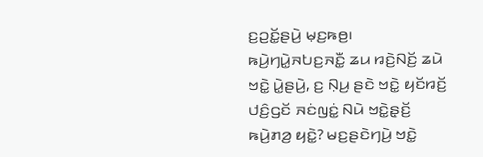ꤢ꤬ꤑꤢꤩ꤭ꤔꤣꤧ꤬ ꤗ꤫ꤢ꤬ꤒꤥ꤬꤯
ꤒꤣꤧ꤬ꤚꤣꤧ꤭ꤏꤝꤢ꤬ꤏꤢꤪ꤭ ꤘꤣ ꤙꤢꤧ꤬ꤡꤢꤩ꤬ ꤘꤣꤧ ꤠꤢꤧ꤭ ꤣꤧ꤭ꤔꤣꤧ꤬, ꤢ꤬ ꤡ꤫ꤣ꤬ ꤔꤢꤧ ꤠꤢꤧ꤭ ꤟꤢꤩꤙꤢꤩ꤬ ꤓꤢꤨ꤬ꤞꤢꤩ ꤏꤢꤦꤜꤢꤦ꤭ ꤡꤣꤧ ꤠꤢꤧ꤭ꤔ꤫ꤢꤩ꤬ ꤒꤣꤧ꤬ꤊꤤ꤬ ꤟꤢꤧ꤭? ꤗꤢ꤬ꤔꤢꤧꤚꤣꤧ꤬ ꤠꤢꤧ꤭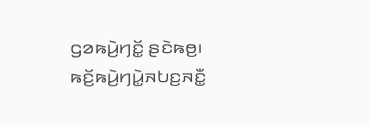ꤞꤤꤒꤣꤧ꤬ꤚꤢꤩ꤭ ꤔꤢꤧꤒꤥ꤬꤯ ꤒꤢꤩ꤬ꤒꤣꤧ꤬ꤚꤣꤧ꤭ꤏꤝꤢ꤬ꤏꤢꤪ꤭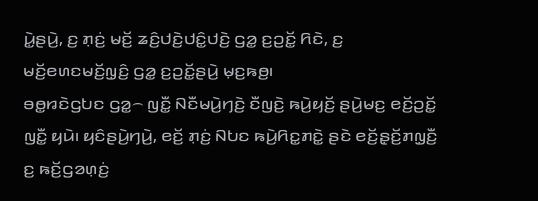ꤣꤧ꤭ꤔꤣꤧ꤬, ꤢ꤬ ꤊ꤫ꤢꤦ꤬ ꤗꤢꤩ꤬ ꤘꤢꤨ꤬ꤓꤢꤧ꤬ꤓꤢꤨ꤭ꤓꤢꤧ꤬ ꤞꤤ꤭ ꤢ꤬ꤑꤢꤩ꤭ ꤖꤢꤧ, ꤢ꤬ ꤗꤢꤩ꤬ꤕꤛꤢꤗꤢꤩ꤬ꤜ꤫ꤢꤨ꤬ ꤞꤤ꤭ ꤢ꤬ꤑꤢꤩ꤭ꤔꤣꤧ꤬ ꤗ꤫ꤢ꤬ꤒꤥ꤬꤯
ꤋꤥ꤭ꤙꤢꤧꤞꤝꤢ ꤞꤤ꤭꤮ ꤜꤢꤪ꤭ ꤡꤢꤪꤗꤣꤧ꤬ꤚꤢꤧ꤬ ꤢꤪꤜꤢꤧ꤬ ꤒꤣꤧ꤬ꤟꤢꤩ꤬ ꤔꤣꤧ꤬ꤗꤢ꤬ ꤕꤢꤩ꤬ꤑꤢꤩ꤭ ꤜꤢꤪ꤭ ꤟꤣꤧ꤯ ꤟꤢꤨꤔꤣꤧ꤬ꤚꤣꤧ꤬, ꤕꤢꤩ꤬ ꤊ꤫ꤢꤦ꤬ ꤡꤝꤢ ꤒꤣꤧ꤬ꤖꤢ꤭ꤊꤢꤧ꤭ ꤔꤢꤧ ꤕꤢꤩ꤬ꤔ꤫ꤢꤩ꤬ꤊꤜ꤫ꤢꤪ꤬ ꤢ꤬ ꤒꤢꤩ꤬ꤞꤤꤛ꤫ꤢꤦ꤬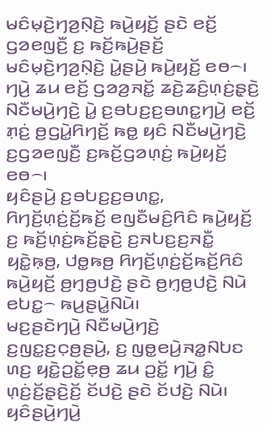ꤗꤢꤨꤗ꤫ꤢꤧ꤬ꤚꤤ꤬ꤡ꤫ꤢꤧ꤬ ꤒꤣꤧ꤬ꤟꤢꤩ꤬ ꤔꤢꤧ ꤕꤢꤩ꤬ ꤞꤤꤕꤜꤢꤪ꤬ ꤢ꤬ ꤒꤢꤩ꤬ꤒꤣꤧ꤬ꤔꤢꤩ꤬ ꤗꤢꤨꤗ꤫ꤢꤧ꤬ꤚꤤ꤬ꤡ꤫ꤢꤧ꤬ ꤣꤧ꤭ꤔꤣꤧ꤬ ꤒꤣꤧ꤬ꤟꤢꤩ꤬ ꤕꤥ꤮꤯ ꤚꤣꤧ꤬ ꤘꤣ ꤕꤢꤩ꤬ ꤞꤤꤤ꤬ꤏꤢꤩ꤭ ꤘꤢꤧ꤬ꤘꤢꤨ꤬ꤛ꤫ꤢꤦ꤬ꤔ꤫ꤢꤧ꤬ ꤡꤢꤪꤗꤣꤧ꤬ꤚꤢꤧ꤬ ꤣꤧ꤭ ꤢ꤬ꤋꤝꤢ꤬ꤢ꤬ꤋꤛꤢ꤭ꤚꤣꤧ꤬ ꤕꤢꤩ꤬ ꤊ꤫ꤢꤦ꤬ ꤥ꤬ꤞꤣꤧ꤭ꤖꤚꤢꤩ꤬ ꤒꤥ꤭ ꤟꤢꤨ ꤡꤢꤪꤗꤣꤧ꤬ꤚꤢꤧ꤬ ꤢ꤬ꤞꤤꤕꤜꤢꤪ꤬ ꤢ꤬ꤒꤢꤩ꤬ꤞꤤꤛ꤫ꤢꤦ꤬ ꤒꤣꤧ꤬ꤟꤢꤩ꤬ ꤕꤥ꤮꤯
ꤟꤢꤨꤔꤣꤧ꤬ ꤢ꤬ꤋꤝꤢ꤬ꤢ꤬ꤋꤛꤢ꤭, ꤖꤚꤢꤩ꤬ꤛ꤫ꤢꤦ꤬ꤢꤩ꤬ꤒꤢꤩ꤬ ꤕꤜꤢꤪꤗꤢꤨ꤬ꤖꤢꤨ ꤒꤣꤧ꤬ꤟꤢꤩ꤬ ꤢ꤬ ꤒꤢꤩ꤬ꤛ꤫ꤢꤦ꤬ꤒꤢꤩ꤬ꤔ꤫ꤢꤧ꤬ ꤢ꤬ꤏꤝꤢ꤬ꤢ꤬ꤏꤢꤪ꤭ ꤟꤢꤧ꤭ꤒ꤫ꤥ꤬, ꤓꤥ꤭ꤒꤥ꤬ ꤖꤚꤢꤩ꤬ꤛ꤫ꤢꤦ꤬ꤢꤩ꤬ꤒꤢꤩ꤬ꤖꤢꤨ ꤒꤣꤧ꤬ꤟꤢꤩ꤬ ꤥ꤬ꤚ꤫ꤥ꤬ꤓꤢꤧ꤬ ꤔꤢꤧ ꤥ꤬ꤚ꤫ꤥ꤬ꤓꤢꤧ꤬ ꤡꤣꤧ ꤕꤝꤢ꤭꤮ ꤒꤣ꤬ꤔꤣꤧ꤭ꤡꤣꤧ꤯
ꤗꤢ꤬ꤔꤢꤧꤚꤣꤧ꤬ ꤡꤢꤪꤗꤣꤧ꤬ꤚꤢꤧ꤬ ꤢ꤬ꤜꤢ꤭ꤢ꤬ꤍ꤫ꤥ꤬ꤔꤣꤧ꤬, ꤢ꤬ ꤜꤥ꤭ꤕꤣꤧ꤬ꤏꤤ꤭ꤡꤝꤢ ꤛꤢ꤬ ꤟꤢꤧ꤭ꤑꤢꤩ꤭ꤕ꤫ꤥ꤬ ꤘꤣ ꤑꤢꤩ꤭ ꤚꤣꤧ꤬ ꤢꤨ꤭ ꤛ꤫ꤢꤦ꤬ꤢꤩ꤬ꤔ꤫ꤢꤧ꤬ꤢꤩ꤬ ꤢꤩꤓꤢꤧ꤬ ꤔꤢꤧ ꤢꤩꤓꤢꤧ꤬ ꤡꤣꤧ꤯
ꤟꤢꤨꤔꤣꤧ꤬ꤚꤣꤧ꤬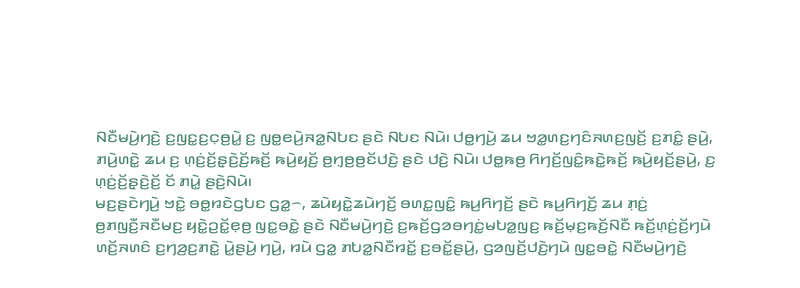ꤡꤢꤪꤗꤣꤧ꤬ꤚꤢꤧ꤬ ꤢ꤬ꤜꤢ꤭ꤢ꤬ꤍ꤫ꤥ꤬ꤣꤧ꤭ ꤢ꤬ ꤜꤥ꤭ꤕꤣꤧ꤬ꤏꤤ꤭ꤡꤝꤢ ꤔꤢꤧ ꤡꤝꤢ ꤡꤣꤧ꤯ ꤓꤥ꤭ꤚꤣꤧ꤬ ꤘꤣ ꤠꤤ꤭ꤛꤢ꤬ꤚꤢꤨꤏꤛꤢ꤬ꤜꤢꤩ꤬ ꤢ꤬ꤊꤢꤨ꤭ ꤔꤣꤧ꤬, ꤊꤣꤧ꤬ꤛꤢꤧ꤭ ꤘꤣ ꤢ꤬ ꤛ꤫ꤢꤦ꤬ꤢꤩ꤬ꤔ꤫ꤢꤧ꤬ꤢꤩ꤬ꤒꤢꤩ꤬ ꤒꤣꤧ꤬ꤟꤢꤩ꤬ ꤥ꤬ꤚ꤫ꤥ꤬ꤥ꤬ꤢꤩꤓꤢꤧ꤬ ꤔꤢꤧ ꤓꤢꤧ꤬ ꤡꤣꤧ꤯ ꤓꤥ꤭ꤒꤥ꤬ ꤖꤚꤢꤩ꤬ꤜꤢꤨ꤭ꤒꤢꤧ꤭ꤒꤢꤩ꤬ ꤒꤣꤧ꤬ꤟꤢꤩ꤬ꤔꤣꤧ꤬, ꤢ꤬ ꤛ꤫ꤢꤦ꤬ꤢꤩ꤬ꤔ꤫ꤢꤧ꤬ꤢꤩ꤬ ꤢꤩ ꤊꤣꤧ꤭ ꤔꤢꤧ꤬ꤡꤣꤧ꤯
ꤗꤢ꤬ꤔꤢꤧꤚꤣꤧ꤬ ꤠꤢꤧ꤭ ꤋꤥ꤭ꤙꤢꤧꤞꤝꤢ ꤞꤤ꤭꤮, ꤘꤣꤧꤟꤢꤧ꤭ꤘꤣꤧꤚꤢꤩ꤬ ꤋꤛꤢ꤭ꤜꤢꤨ꤭ ꤒꤣ꤬ꤖꤚꤢꤩ꤬ ꤔꤢꤧ ꤒꤣ꤬ꤖꤚꤢꤩ꤬ ꤘꤣ ꤊ꤫ꤢꤦ꤬ ꤥ꤬ꤊꤜꤢꤪ꤬ꤏꤢꤪꤗꤢ꤬ ꤟꤢꤧ꤭ꤑꤢꤩ꤭ꤕ꤫ꤥ꤬ ꤜꤢ꤭ꤋꤢꤧ꤭ ꤔꤢꤧ ꤡꤢꤪꤗꤣꤧ꤬ꤚꤢꤧ꤬ ꤢ꤬ꤒꤢꤩ꤬ꤞꤤꤋꤚꤢꤦ꤭ꤗꤝꤤ꤭ꤜꤢ꤬ ꤒꤢꤩ꤬ꤗ꤫ꤢ꤬ꤒꤢꤩ꤬ꤡꤢꤪ ꤒꤢꤩ꤬ꤛ꤫ꤢꤦ꤬ꤢꤩ꤬ꤚꤣꤧ ꤛꤢꤩ꤬ꤏꤛꤢꤨ ꤢ꤬ꤚꤤ꤬ꤢ꤬ꤊꤢꤧ꤭ ꤣꤧ꤭ꤔꤣꤧ꤬ ꤚꤣꤧ꤬, ꤙꤣꤧ ꤞꤤ꤭ ꤊꤝꤤ꤭ꤡꤢꤪꤙꤢꤩ꤭ ꤢ꤬ꤋꤢꤩ꤭ꤔꤣꤧ꤬, ꤞꤤꤜꤢꤩ꤬ꤓꤢꤧ꤬ꤚꤣꤧ ꤜꤢ꤭ꤋꤢꤧ꤭ ꤡꤢꤪꤗꤣꤧ꤬ꤚꤢꤧ꤬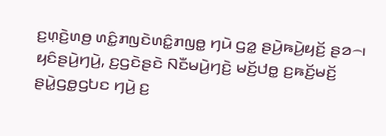ꤢ꤬ꤛ꤫ꤢꤧ꤬ꤛꤥ꤬ ꤛꤢꤨ꤭ꤊꤜꤢꤧꤛꤢꤨ꤭ꤊꤜꤥ꤭ ꤚꤣꤧ ꤞꤤ꤭ ꤔꤣꤧ꤬ꤒꤣꤧ꤬ꤟꤢꤩ꤬ ꤔꤤ꤮꤯
ꤟꤢꤨꤔꤣꤧ꤬ꤚꤣꤧ꤬, ꤢ꤬ꤞꤢꤧꤔꤢꤧ ꤡꤢꤪꤗꤣꤧ꤬ꤚꤢꤧ꤬ ꤗꤢꤩ꤬ꤓꤥ꤭ ꤢ꤬ꤒꤢꤩ꤬ꤗꤢꤩ꤬ ꤔꤣꤧ꤭ꤞꤥ꤭ꤞꤝꤢ ꤚꤣꤧ꤬ ꤢ꤬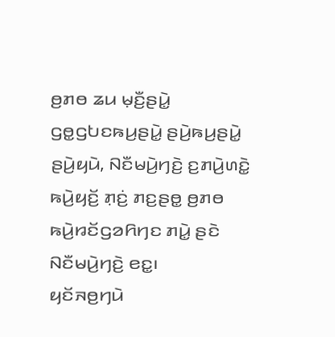ꤥ꤬ꤊꤥ ꤘꤣ ꤗ꤫ꤢꤪ꤬ꤔꤣꤧ꤭ ꤞꤥ꤭ꤞꤝꤢꤒꤣ꤬ꤔꤣꤧ꤭ ꤔꤣꤧ꤬ꤒꤣ꤬ꤔꤣꤧ꤭ ꤔꤣꤧ꤬ꤟꤣꤧ, ꤡꤢꤪꤗꤣꤧ꤬ꤚꤢꤧ꤬ ꤢ꤬ꤊꤣꤧ꤬ꤛꤢꤧ꤭ ꤒꤣꤧ꤬ꤟꤢꤩ꤬ ꤊ꤫ꤢꤦ꤬ ꤊꤢ꤬ꤔꤥ꤭ ꤥ꤬ꤊꤥ ꤒꤣꤧ꤬ꤙꤢꤩꤞꤤꤖꤚꤢ ꤊꤣꤧ꤭ ꤔꤢꤧ ꤡꤢꤪꤗꤣꤧ꤬ꤚꤢꤧ꤬ ꤕꤢ꤭꤯
ꤟꤢꤩꤏꤥ꤬ꤚꤣꤧ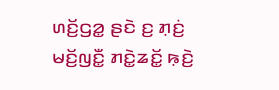ꤛꤢꤩ꤬ꤞꤤ꤭ ꤔꤢꤧ ꤢ꤬ ꤊ꤫ꤢꤦ꤬ ꤗꤢꤩ꤬ꤜꤢꤪ꤭ ꤊꤢꤧ꤭ꤘꤢꤩ꤭ ꤒ꤫ꤢꤧ꤬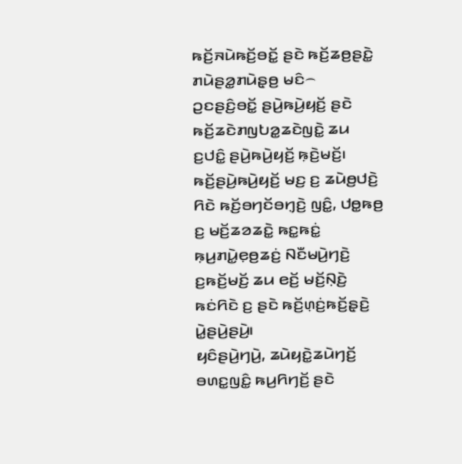ꤒꤢꤩ꤬ꤏꤣꤧꤒꤢꤩ꤬ꤋꤢꤩ꤭ ꤔꤢꤧ ꤒꤢꤩ꤬ꤘꤥ꤬ꤔꤢꤧ꤭ ꤊꤣꤧꤔꤤ꤭ꤊꤣꤧꤔ꤫ꤥ꤬ ꤗꤢꤨ꤮ ꤑꤢꤔꤢꤨ꤬ꤋꤢꤩ꤭ ꤔꤣꤧ꤬ꤒꤣꤧ꤬ꤟꤢꤩ꤬ ꤔꤢꤧ ꤒꤢꤩ꤬ꤘꤢꤧꤊꤜꤝꤤ꤭ꤘꤢꤧꤜꤢꤧ꤭ ꤘꤣ ꤢ꤬ꤓꤢꤨ꤭ ꤔꤣꤧ꤬ꤒꤣꤧ꤬ꤟꤢꤩ꤬ ꤒ꤫ꤢꤧ꤬ꤗꤢꤩ꤬꤯ ꤒꤢꤩ꤬ꤔꤣꤧ꤬ꤒꤣꤧ꤬ꤟꤢꤩ꤬ ꤗꤢ꤬ ꤢ꤬ ꤘꤣꤧꤥ꤬ꤓꤢꤧ꤬ ꤖꤢꤧ ꤒꤢꤩ꤬ꤋꤚꤢꤩꤋꤚ꤫ꤢꤧ꤬ ꤜꤢꤨ꤭, ꤓꤥ꤭ꤒꤥ꤬ ꤢ꤬ ꤗꤢꤩ꤬ꤘꤤꤘꤢꤧ꤭ ꤒꤢ꤭ꤒꤢꤦ꤭ ꤒ꤫ꤣ꤬ꤊꤣꤧ꤭ꤕ꤫ꤥ꤬ꤘꤢꤦ꤬ ꤡꤢꤪꤗꤣꤧ꤬ꤚꤢꤧ꤬ ꤢ꤬ꤒꤢꤩ꤬ꤗꤢꤩ꤬ ꤘꤣ ꤕꤢꤩ꤬ ꤗꤢꤩ꤬ꤡ꤫ꤢꤧ꤬ ꤒꤢꤦꤖꤢꤧ ꤢ꤬ ꤔꤢꤧ ꤒꤢꤩ꤬ꤛ꤫ꤢꤦ꤬ꤒꤢꤩ꤬ꤔ꤫ꤢꤧ꤬ ꤣꤧ꤭ꤔꤣꤧ꤬ꤔꤣꤧ꤬꤯
ꤟꤢꤨꤔꤣꤧ꤬ꤚꤣꤧ꤬, ꤘꤣꤧꤟꤢꤧ꤭ꤘꤣꤧꤚꤢꤩ꤬ ꤋꤛꤢ꤭ꤜꤢꤨ꤭ ꤒꤣ꤬ꤖꤚꤢꤩ꤬ ꤔꤢꤧ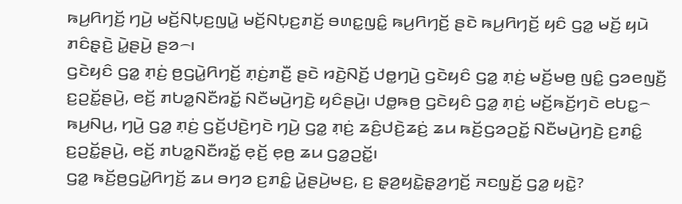ꤒꤣ꤬ꤖꤚꤢꤩ꤬ ꤚꤣꤧ꤬ ꤗꤢꤩ꤬ꤡꤝ꤫ꤢ꤬ꤜꤣꤧ꤭ ꤗꤢꤩ꤬ꤡꤝ꤫ꤢ꤬ꤊꤢꤩ꤬ ꤋꤛꤢ꤭ꤜꤢꤨ꤭ ꤒꤣ꤬ꤖꤚꤢꤩ꤬ ꤔꤢꤧ ꤒꤣ꤬ꤖꤚꤢꤩ꤬ ꤟꤢꤨ ꤞꤤ꤭ ꤗꤢꤩ꤬ ꤟꤣꤧ ꤊꤢꤨꤔ꤫ꤢꤧ꤬ ꤣꤧ꤭ꤔꤣꤧ꤬ ꤔꤤ꤮꤯
ꤞꤢꤧꤟꤢꤨ ꤞꤤ꤭ ꤊ꤫ꤢꤦ꤬ ꤥ꤬ꤞꤣꤧ꤭ꤖꤚꤢꤩ꤬ ꤊ꤫ꤢꤦ꤬ꤊꤢꤪ꤬ ꤔꤢꤧ ꤙꤢꤧ꤬ꤡꤢꤩ꤬ ꤓꤥ꤭ꤚꤣꤧ꤬ ꤞꤢꤧꤟꤢꤨ ꤞꤤ꤭ ꤊ꤫ꤢꤦ꤬ ꤗꤢꤩ꤬ꤗꤥ꤬ ꤜꤢꤨ꤭ ꤞꤤꤕꤜꤢꤪ꤬ ꤢ꤬ꤑꤢꤩ꤭ꤔꤣꤧ꤬, ꤕꤢꤩ꤬ ꤊꤝꤤ꤭ꤡꤢꤪꤙꤢꤩ꤭ ꤡꤢꤪꤗꤣꤧ꤬ꤚꤢꤧ꤬ ꤟꤢꤨꤔꤣꤧ꤬꤯ ꤓꤥ꤭ꤒꤥ꤬ ꤞꤢꤧꤟꤢꤨ ꤞꤤ꤭ ꤊ꤫ꤢꤦ꤬ ꤗꤢꤩ꤬ꤒꤢꤩ꤬ꤚꤢꤧ ꤕꤝꤢ꤭꤮ ꤒꤣ꤬ꤡꤣ꤬, ꤚꤣꤧ꤬ ꤞꤤ꤭ ꤊ꤫ꤢꤦ꤬ ꤞꤢꤩ꤬ꤓꤢꤧ꤬ꤚꤢꤧ ꤚꤣꤧ꤬ ꤞꤤ꤭ ꤊ꤫ꤢꤦ꤬ ꤘꤢꤨ꤬ꤓꤢꤧ꤬ꤘꤢꤦ꤬ ꤘꤣ ꤒꤢꤩ꤬ꤞꤤꤑꤢꤩ꤭ ꤡꤢꤪꤗꤣꤧ꤬ꤚꤢꤧ꤬ ꤢ꤬ꤊꤢꤨ꤭ ꤢ꤬ꤑꤢꤩ꤭ꤔꤣꤧ꤬, ꤕꤢꤩ꤬ ꤊꤝꤤ꤭ꤡꤢꤪꤙꤢꤩ꤭ ꤕ꤫ꤢꤩ꤬ ꤕ꤫ꤥ꤬ ꤘꤣ ꤞꤤ꤭ꤑꤢꤩ꤭꤯
ꤞꤤ꤭ ꤒꤢꤩ꤬ꤥ꤬ꤞꤣꤧ꤭ꤖꤚꤢꤩ꤬ ꤘꤣ ꤋꤚꤤ ꤢ꤬ꤊꤢꤨ꤭ ꤣꤧ꤭ꤔꤣꤧ꤬ꤗꤢ꤬, ꤢ꤬ ꤔ꤫ꤤ꤬ꤟꤢꤧ꤭ꤔ꤫ꤤ꤬ꤚꤢꤩ꤬ ꤏꤢꤜ꤫ꤢꤩ꤬ ꤞꤤ꤭ ꤟꤢꤧ꤭?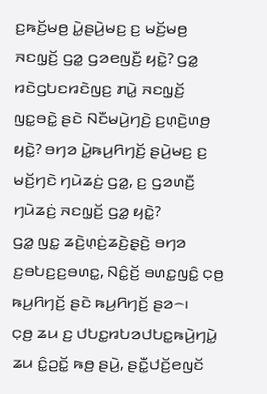ꤢ꤬ꤒꤢꤩ꤬ꤗꤥ꤬ ꤣꤧ꤭ꤔꤣꤧ꤬ꤗꤢ꤬ ꤢ꤬ ꤗꤢꤩ꤬ꤗꤥ꤬ ꤏꤢꤜ꤫ꤢꤩ꤬ ꤞꤤ꤭ ꤞꤤꤕꤜꤢꤪ꤬ ꤟꤢꤧ꤭? ꤞꤤ꤭ ꤙꤢꤧꤞꤝꤢꤙꤢꤧꤜꤢ꤬ ꤊꤣꤧ꤭ ꤏꤢꤜ꤫ꤢꤩ꤬ ꤜꤢ꤭ꤋꤢꤧ꤭ ꤔꤢꤧ ꤡꤢꤪꤗꤣꤧ꤬ꤚꤢꤧ꤬ ꤢ꤬ꤛ꤫ꤢꤧ꤬ꤛꤥ꤬ ꤟꤢꤧ꤭? ꤋꤚꤤ ꤣꤧ꤭ꤒꤣ꤬ꤖꤚꤢꤩ꤬ ꤔꤣꤧ꤬ꤗꤢ꤬ ꤢ꤬ ꤗꤢꤩ꤬ꤚꤢꤧ ꤚꤣꤧꤘꤢꤦ꤬ ꤞꤤ꤭, ꤢ꤬ ꤞꤤꤛꤢꤪ꤬ ꤚꤣꤧꤘꤢꤦ꤬ ꤏꤢꤜ꤫ꤢꤩ꤬ ꤞꤤ꤭ ꤟꤢꤧ꤭?
ꤞꤤ꤭ ꤜꤢ꤭ ꤘꤢꤧ꤬ꤛ꤫ꤢꤦ꤬ꤘꤢꤧ꤬ꤔ꤫ꤢꤧ꤬ ꤋꤚꤤ ꤢ꤬ꤋꤝꤢ꤬ꤢ꤬ꤋꤛꤢ꤭, ꤡꤢꤨ꤭ꤢꤩ꤬ ꤋꤛꤢ꤭ꤜꤢꤨ꤭ ꤍ꤫ꤥ꤬ ꤒꤣ꤬ꤖꤚꤢꤩ꤬ ꤔꤢꤧ ꤒꤣ꤬ꤖꤚꤢꤩ꤬ ꤔꤤ꤮꤯
ꤍ꤫ꤥ꤬ ꤘꤣ ꤢ꤬ ꤓꤝꤢ꤭ꤙꤝꤤꤓꤝꤢ꤭ꤒꤣꤧ꤬ꤚꤣꤧ꤭ ꤘꤣ ꤢꤨ꤭ꤑꤢꤩ꤭ ꤒꤥ꤬ ꤔꤣꤧ꤬, ꤔꤢꤪ꤭ꤓꤢꤩ꤬ꤕꤜꤢꤩ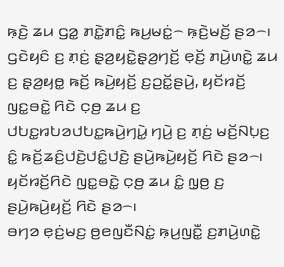ꤒ꤫ꤢꤧ꤬ ꤘꤣ ꤞꤤ꤭ ꤊꤢꤧ꤭ꤊꤢꤨ꤭ ꤒꤣ꤬ꤗꤢꤦ꤭꤮ ꤒ꤫ꤢꤧ꤬ꤗꤢꤩ꤬ ꤔꤤ꤮꤯ ꤞꤢꤧꤟꤢꤨ ꤢ꤬ ꤊ꤫ꤢꤦ꤬ ꤔ꤫ꤤ꤬ꤟꤢꤧ꤭ꤔ꤫ꤤ꤬ꤚꤢꤩ꤬ ꤕ꤫ꤢꤩ꤬ ꤊꤣꤧ꤬ꤛꤢꤧ꤭ ꤘꤣ ꤢ꤬ ꤔ꤫ꤤ꤬ꤟꤥ꤭ ꤒꤢꤩ꤬ ꤒꤣꤧ꤬ꤟꤢꤩ꤬ ꤢ꤬ꤑꤢꤩ꤭ꤔꤣꤧ꤬, ꤟꤢꤩꤙꤢꤩ꤬ ꤜꤢ꤭ꤋꤢꤧ꤭ ꤖꤢꤧ ꤍ꤫ꤥ꤬ ꤘꤣ ꤢ꤬ ꤓꤝꤢ꤭ꤙꤝꤤꤓꤝꤢ꤭ꤒꤣꤧ꤬ꤚꤣꤧ꤭ ꤚꤣꤧ꤬ ꤢ꤬ ꤊ꤫ꤢꤦ꤬ ꤗꤢꤩ꤬ꤡꤝ꤫ꤢ꤬ ꤢꤨ꤭ ꤒꤢꤩ꤬ꤘꤢꤨ꤬ꤓꤢꤧ꤬ꤓꤢꤨ꤭ꤓꤢꤧ꤬ ꤔꤣꤧ꤬ꤒꤣꤧ꤬ꤟꤢꤩ꤬ ꤖꤢꤧ ꤔꤤ꤮꤯ ꤟꤢꤩꤙꤢꤩ꤬ꤖꤢꤧ ꤜꤢ꤭ꤋꤢꤧ꤭ ꤍ꤫ꤥ꤬ ꤘꤣ ꤢꤨ꤭ ꤜ꤫ꤥ꤬ ꤢ꤬ ꤔꤣꤧ꤬ꤒꤣꤧ꤬ꤟꤢꤩ꤬ ꤖꤢꤧ ꤔꤤ꤮꤯
ꤋꤚꤤ ꤕ꤫ꤢꤦ꤬ꤗꤢ꤬ ꤥ꤬ꤕꤜꤢꤪꤡꤢꤦ꤭ ꤒ꤫ꤣ꤬ꤜꤢꤪ꤭ ꤢ꤬ꤊꤣꤧ꤬ꤛꤢꤧ꤭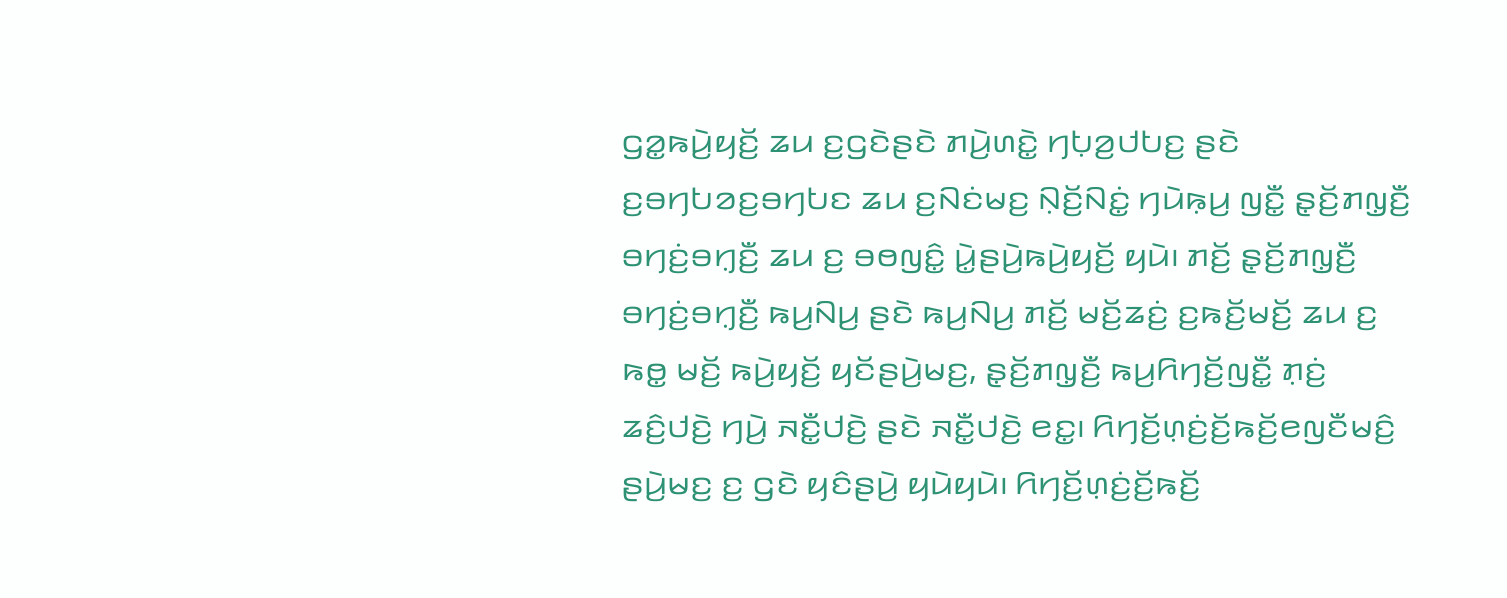ꤞꤤ꤭ꤒꤣꤧ꤬ꤟꤢꤩ꤬ ꤘꤣ ꤢ꤬ꤞꤢꤧꤔꤢꤧ ꤊꤣꤧ꤬ꤛꤢꤧ꤭ ꤚꤝ꤫ꤤ꤬ꤓꤝꤢ꤬ ꤔꤢꤧ ꤢ꤬ꤋꤚꤝꤤꤢ꤬ꤋꤚꤝꤢ ꤘꤣ ꤢ꤬ꤡꤢꤦꤗꤢ꤬ ꤡ꤫ꤢꤩ꤬ꤡꤢꤦ꤭ ꤚꤣꤧꤒ꤫ꤣ꤬ ꤜꤢꤪ꤭ ꤔ꤫ꤢꤩ꤬ꤊꤜ꤫ꤢꤪ꤬ ꤋꤚꤢꤦ꤬ꤋꤚ꤫ꤢꤪ꤬ ꤘꤣ ꤢ꤬ ꤋꤥꤜꤢꤨ꤭ ꤣꤧ꤭ꤔꤣꤧ꤬ꤒꤣꤧ꤬ꤟꤢꤩ꤬ ꤟꤣꤧ꤯ ꤊꤢꤩ꤬ ꤔ꤫ꤢꤩ꤬ꤊꤜ꤫ꤢꤪ꤬ ꤋꤚꤢꤦ꤬ꤋꤚ꤫ꤢꤪ꤬ ꤒꤣ꤬ꤡꤣ꤬ ꤔꤢꤧ ꤒꤣ꤬ꤡꤣ꤬ ꤊꤢꤩ꤬ ꤗꤢꤩ꤬ꤘꤢꤦ꤬ ꤢ꤬ꤒꤢꤩ꤬ꤗꤢꤩ꤬ ꤘꤣ ꤢ꤬ ꤒꤥ꤭ ꤗꤢꤩ꤬ ꤒꤣꤧ꤬ꤟꤢꤩ꤬ ꤟꤢꤩꤔꤣꤧ꤬ꤗꤢ꤬, ꤔ꤫ꤢꤩ꤬ꤊꤜ꤫ꤢꤪ꤬ ꤒꤣ꤬ꤖꤚꤢꤩ꤬ꤜꤢꤪ꤭ ꤊ꤫ꤢꤦ꤬ ꤘꤢꤨ꤬ꤓꤢꤧ꤬ ꤚꤣꤧ꤬ ꤏꤢꤪ꤭ꤓꤢꤧ꤬ ꤔꤢꤧ ꤏꤢꤪ꤭ꤓꤢꤧ꤬ ꤕꤢ꤭꤯ ꤖꤚꤢꤩ꤬ꤛ꤫ꤢꤦ꤬ꤢꤩ꤬ꤒꤢꤩ꤬ꤕꤜꤢꤪꤗꤢꤨ꤬ ꤔꤣꤧ꤬ꤗꤢ꤬ ꤢ꤬ ꤞꤢꤧ ꤟꤢꤨꤔꤣꤧ꤬ ꤟꤣꤧꤟꤣꤧ꤯ ꤖꤚꤢꤩ꤬ꤛ꤫ꤢꤦ꤬ꤢꤩ꤬ꤒꤢꤩ꤬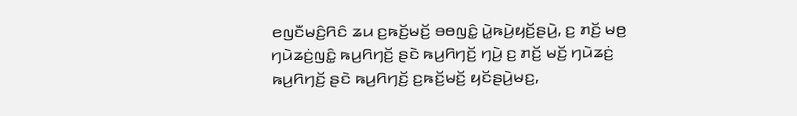ꤕꤜꤢꤪꤗꤢꤨ꤬ꤖꤢꤨ ꤘꤣ ꤢ꤬ꤒꤢꤩ꤬ꤗꤢꤩ꤬ ꤋꤥꤜꤢꤨ꤭ ꤣꤧ꤭ꤒꤣꤧ꤬ꤟꤢꤩ꤬ꤔꤣꤧ꤬, ꤢ꤬ ꤊꤢꤩ꤬ ꤗꤥ꤬ ꤚꤣꤧꤘꤢꤦ꤬ꤜꤢꤨ꤭ ꤒꤣ꤬ꤖꤚꤢꤩ꤬ ꤔꤢꤧ ꤒꤣ꤬ꤖꤚꤢꤩ꤬ ꤚꤣꤧ꤬ ꤢ꤬ ꤊꤢꤩ꤬ ꤗꤢꤩ꤬ ꤚꤣꤧꤘꤢꤦ꤬ ꤒꤣ꤬ꤖꤚꤢꤩ꤬ ꤔꤢꤧ ꤒꤣ꤬ꤖꤚꤢꤩ꤬ ꤢ꤬ꤒꤢꤩ꤬ꤗꤢꤩ꤬ ꤟꤢꤩꤔꤣꤧ꤬ꤗꤢ꤬,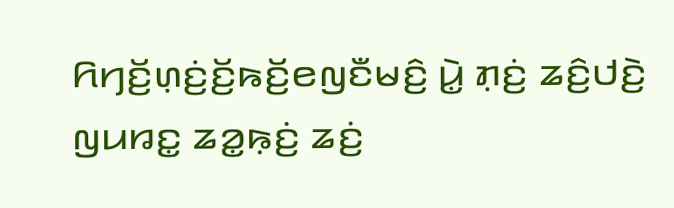ꤖꤚꤢꤩ꤬ꤛ꤫ꤢꤦ꤬ꤢꤩ꤬ꤒꤢꤩ꤬ꤕꤜꤢꤪꤗꤢꤨ꤬ ꤣꤧ꤭ ꤊ꤫ꤢꤦ꤬ ꤘꤢꤨ꤬ꤓꤢꤧ꤬ ꤜꤣꤙꤢ꤭ ꤘꤤ꤭ꤒ꤫ꤢꤦ꤬ ꤘꤢꤦ꤬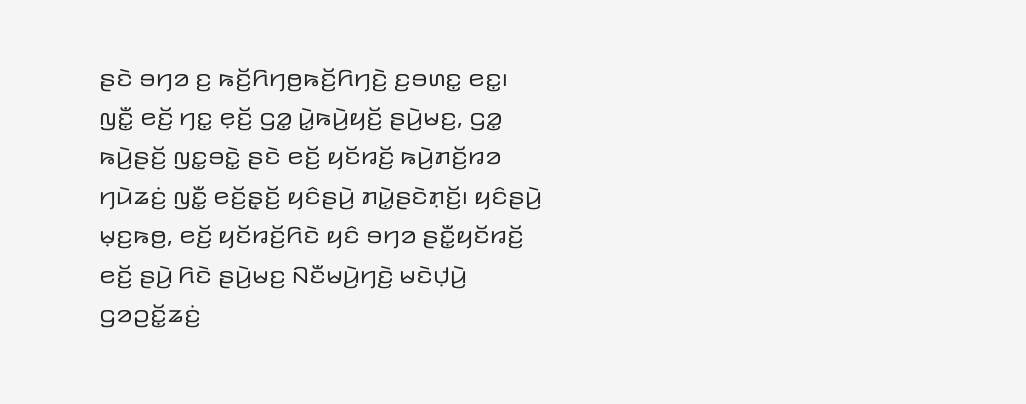ꤔꤢꤧ ꤋꤚꤤ ꤢ꤬ ꤒꤢꤩ꤬ꤖꤚꤥ꤬ꤒꤢꤩ꤬ꤖꤚꤢꤧ꤬ ꤢ꤬ꤋꤛꤢ꤭ ꤕꤢ꤭꤯
ꤜꤢꤪ꤭ ꤕꤢꤩ꤬ ꤚꤢ꤭ ꤕ꤫ꤢꤩ꤬ ꤞꤤ꤭ ꤣꤧ꤭ꤒꤣꤧ꤬ꤟꤢꤩ꤬ ꤔꤣꤧ꤬ꤗꤢ꤬, ꤞꤤ꤭ ꤒꤣꤧ꤬ꤔꤢꤩ꤬ ꤜꤢ꤭ꤋꤢꤧ꤭ ꤔꤢꤧ ꤕꤢꤩ꤬ ꤟꤢꤩꤙꤢꤩ꤬ ꤒꤣꤧ꤬ꤊꤢꤩ꤬ꤙꤤ ꤚꤣꤧꤘꤢꤦ꤬ ꤜꤢꤪ꤭ ꤕꤢꤩ꤬ꤔ꤫ꤢꤩ꤬ ꤟꤢꤨꤔꤣꤧ꤬ ꤊꤣꤧ꤭ꤔꤢꤧꤊ꤫ꤢꤩ꤬꤯ ꤟꤢꤨꤔꤣꤧ꤬ ꤗ꤫ꤢ꤬ꤒꤥ꤬, ꤕꤢꤩ꤬ ꤟꤢꤩꤙꤢꤩ꤬ꤖꤢꤧ ꤟꤢꤨ ꤋꤚꤤ ꤔꤢꤪ꤭ꤟꤢꤩꤙꤢꤩ꤬ ꤕꤢꤩ꤬ ꤔꤣꤧ꤬ ꤖꤢꤧ ꤔꤣꤧ꤬ꤗꤢ꤬ ꤡꤢꤪꤗꤣꤧ꤬ꤚꤢꤧ꤬ ꤗꤢꤧꤓ꤫ꤣꤧ꤬ ꤞꤤꤑꤢꤩ꤭ꤘꤢꤦ꤬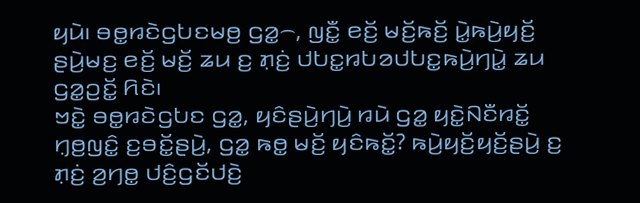ꤟꤣꤧ꤯ ꤋꤥ꤭ꤙꤢꤧꤞꤝꤢꤗꤥ꤬ ꤞꤤ꤭꤮, ꤜꤢꤪ꤭ ꤕꤢꤩ꤬ ꤗꤢꤩ꤬ꤒꤢꤩ꤬ ꤣꤧ꤭ꤒꤣꤧ꤬ꤟꤢꤩ꤬ ꤔꤣꤧ꤬ꤗꤢ꤬ ꤕꤢꤩ꤬ ꤗꤢꤩ꤬ ꤘꤣ ꤢ꤬ ꤊ꤫ꤢꤦ꤬ ꤓꤝꤢ꤭ꤙꤝꤤꤓꤝꤢ꤭ꤒꤣꤧ꤬ꤚꤣꤧ꤭ ꤘꤣ ꤞꤤ꤭ꤑꤢꤩ꤭ ꤖꤢꤧ꤯
ꤠꤢꤧ꤭ ꤋꤥ꤭ꤙꤢꤧꤞꤝꤢ ꤞꤤ꤭, ꤟꤢꤨꤔꤣꤧ꤬ꤚꤣꤧ꤬ ꤙꤣꤧ ꤞꤤ꤭ ꤟꤢꤧ꤭ꤡꤢꤪꤙꤢꤩ꤭ ꤚ꤫ꤥ꤬ꤜꤢꤨ꤭ ꤢ꤬ꤋꤢꤩ꤭ꤔꤣꤧ꤬, ꤞꤤ꤭ ꤒꤥ꤭ ꤗꤢꤩ꤬ ꤟꤢꤨꤒꤢꤩ꤭? ꤒꤣꤧ꤬ꤟꤢꤩ꤬ꤟꤢꤩ꤬ꤔꤣꤧ꤬ ꤢ꤬ ꤊ꤫ꤢꤦ꤬ ꤤ꤬ꤚꤥ꤭ ꤓꤢꤨ꤬ꤞꤢꤩꤓꤢꤧ꤬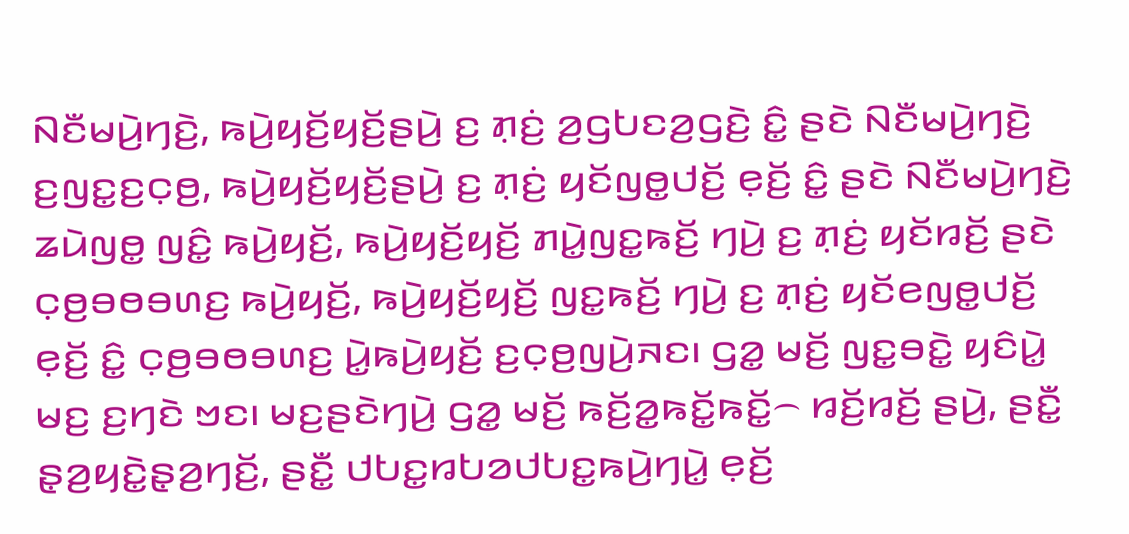ꤡꤢꤪꤗꤣꤧ꤬ꤚꤢꤧ꤬, ꤒꤣꤧ꤬ꤟꤢꤩ꤬ꤟꤢꤩ꤬ꤔꤣꤧ꤬ ꤢ꤬ ꤊ꤫ꤢꤦ꤬ ꤤ꤬ꤞꤝꤢꤤ꤬ꤞꤢꤧ꤬ ꤢꤨ꤭ ꤔꤢꤧ ꤡꤢꤪꤗꤣꤧ꤬ꤚꤢꤧ꤬ ꤢ꤬ꤜꤢ꤭ꤢ꤬ꤍ꤫ꤥ꤬, ꤒꤣꤧ꤬ꤟꤢꤩ꤬ꤟꤢꤩ꤬ꤔꤣꤧ꤬ ꤢ꤬ ꤊ꤫ꤢꤦ꤬ ꤟꤢꤩꤜꤥ꤭ꤓꤢꤩ꤬ ꤕ꤫ꤢꤩ꤬ ꤢꤨ꤭ ꤔꤢꤧ ꤡꤢꤪꤗꤣꤧ꤬ꤚꤢꤧ꤬ ꤘꤣꤧꤜꤥ꤭ ꤜꤢꤨ꤭ ꤒꤣꤧ꤬ꤟꤢꤩ꤬, ꤒꤣꤧ꤬ꤟꤢꤩ꤬ꤟꤢꤩ꤬ ꤊꤣꤧ꤭ꤜꤢ꤭ꤒꤢꤩ꤬ ꤚꤣꤧ꤬ ꤢ꤬ ꤊ꤫ꤢꤦ꤬ ꤟꤢꤩꤙꤢꤩ꤬ ꤔꤢꤧ ꤍ꤫ꤥ꤬ꤋꤥꤋꤛꤢ꤬ ꤒꤣꤧ꤬ꤟꤢꤩ꤬, ꤒꤣꤧ꤬ꤟꤢꤩ꤬ꤟꤢꤩ꤬ ꤜꤢ꤭ꤒꤢꤩ꤬ ꤚꤣꤧ꤬ ꤢ꤬ ꤊ꤫ꤢꤦ꤬ ꤟꤢꤩꤕꤜꤥ꤭ꤓꤢꤩ꤬ ꤕ꤫ꤢꤩ꤬ ꤢꤨ꤭ ꤍ꤫ꤥ꤬ꤋꤥꤋꤛꤢ꤬ ꤣꤧ꤭ꤒꤣꤧ꤬ꤟꤢꤩ꤬ ꤢ꤬ꤍ꤫ꤥ꤬ꤜꤣꤧ꤬ꤏꤢ꤯ ꤞꤤ꤭ ꤗꤢꤩ꤬ ꤜꤢ꤭ꤋꤢꤧ꤭ ꤟꤢꤨꤣꤧ꤭ ꤗꤢ꤬ ꤢ꤬ꤚꤢꤧ ꤠꤢ꤯ ꤗꤢ꤬ꤔꤢꤧꤚꤣꤧ꤬ ꤞꤤ꤭ ꤗꤢꤩ꤬ ꤒꤢꤩ꤬ꤤ꤭ꤒꤢꤩ꤭ꤒꤢꤩ꤭꤮ ꤙꤢꤩ꤬ꤙꤢꤩ꤬ ꤔꤣꤧ꤬, ꤔꤢꤪ꤭ ꤔ꤫ꤤ꤬ꤟꤢꤧ꤭ꤔ꤫ꤤ꤬ꤚꤢꤩ꤬, ꤔꤢꤪ꤭ ꤓꤝꤢ꤭ꤙꤝꤤꤓꤝꤢ꤭ꤒꤣꤧ꤬ꤚꤣꤧ꤭ ꤕ꤫ꤢꤩ꤬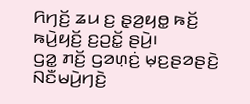ꤖꤚꤢꤩ꤬ ꤘꤣ ꤢ꤬ ꤔ꤫ꤤ꤬ꤟꤥ꤭ ꤒꤢꤩ꤬ ꤒꤣꤧ꤬ꤟꤢꤩ꤬ ꤢ꤬ꤑꤢꤩ꤭ ꤔꤣꤧ꤬꤯
ꤞꤤ꤭ ꤊꤢꤩ꤬ ꤞꤤꤛ꤫ꤢꤦ꤬ ꤗ꤫ꤢ꤬ꤔꤤꤔꤢꤧ꤬ ꤡꤢꤪꤗꤣꤧ꤬ꤚꤢꤧ꤬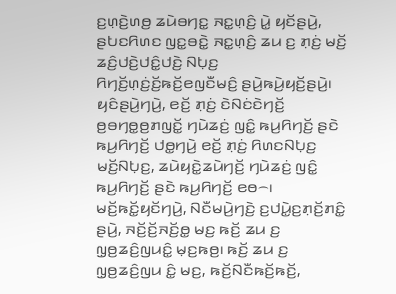ꤢ꤬ꤛ꤫ꤢꤧ꤬ꤛꤥ꤬ ꤘꤣꤧꤋꤚꤢ꤭ ꤏꤢ꤭ꤛ꤫ꤢꤨ꤬ ꤣꤧ꤭ ꤟꤢꤩꤔꤣꤧ꤬, ꤔꤝꤢꤖꤛꤢ ꤜꤢ꤭ꤋꤢꤧ꤭ ꤏꤢ꤭ꤛ꤫ꤢꤨ꤬ ꤘꤣ ꤢ꤬ ꤊ꤫ꤢꤦ꤬ ꤗꤢꤩ꤬ ꤘꤢꤨ꤬ꤓꤢꤧ꤬ꤓꤢꤨ꤭ꤓꤢꤧ꤬ ꤡꤝ꤫ꤢ꤬ ꤖꤚꤢꤩ꤬ꤛ꤫ꤢꤦ꤬ꤢꤩ꤬ꤒꤢꤩ꤬ꤕꤜꤢꤪꤗꤢꤨ꤬ ꤔꤣꤧ꤬ꤒꤣꤧ꤬ꤟꤢꤩ꤬ꤔꤣꤧ꤬꤯
ꤟꤢꤨꤔꤣꤧ꤬ꤚꤣꤧ꤬, ꤕꤢꤩ꤬ ꤊ꤫ꤢꤦ꤬ ꤢꤧꤡꤢꤦꤢꤧꤚꤢꤩ꤬ ꤥ꤬ꤋꤚꤥ꤭ꤥ꤬ꤊꤜꤢꤩ꤭ ꤚꤣꤧꤘꤢꤦ꤬ ꤜꤢꤨ꤭ ꤒꤣ꤬ꤖꤚꤢꤩ꤬ ꤔꤢꤧ ꤒꤣ꤬ꤖꤚꤢꤩ꤬ ꤓꤥ꤭ꤚꤣꤧ꤬ ꤕꤢꤩ꤬ ꤊ꤫ꤢꤦ꤬ ꤖꤛꤢꤡꤝ꤫ꤢ꤬ ꤗꤢꤩ꤬ꤡꤝ꤫ꤢ꤬, ꤘꤣꤧꤟꤢꤧ꤭ꤘꤣꤧꤚꤢꤩ꤬ ꤚꤣꤧꤘꤢꤦ꤬ ꤜꤢꤨ꤭ ꤒꤣ꤬ꤖꤚꤢꤩ꤬ ꤔꤢꤧ ꤒꤣ꤬ꤖꤚꤢꤩ꤬ ꤕꤥ꤮꤯
ꤗꤢꤩ꤬ꤒꤢꤩ꤭ꤟꤢꤩꤚꤣꤧ꤬, ꤡꤢꤪꤗꤣꤧ꤬ꤚꤢꤧ꤬ ꤢ꤬ꤓꤣꤧ꤭ꤢ꤬ꤊ꤫ꤢꤩ꤬ꤊꤢꤨ꤭ ꤔꤣꤧ꤬, ꤏꤢꤩ꤬ꤢꤩ꤬ꤏꤢꤩ꤬ꤥ꤭ ꤗꤢ꤬ ꤒꤢꤩ꤬ ꤘꤣ ꤢ꤬ ꤜ꤫ꤥ꤬ꤘꤢꤨ꤬ꤜꤣꤢꤨ꤭ ꤗ꤫ꤢ꤬ꤒꤥ꤬꤯ ꤒꤢꤩ꤬ ꤘꤣ ꤢ꤬ ꤜ꤫ꤥ꤬ꤘꤢꤨ꤬ꤜꤣ ꤢꤨ꤭ ꤗꤢ꤬, ꤒꤢꤩ꤬ꤡꤢꤪꤒꤢꤩ꤬ꤒꤢꤩ꤬,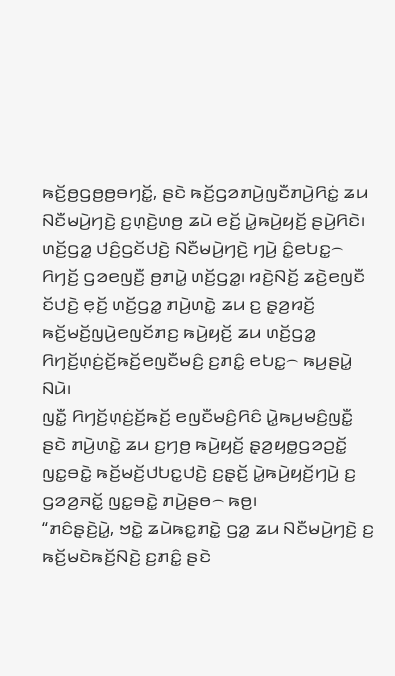ꤒꤢꤩ꤬ꤥ꤬ꤞꤥ꤬ꤥ꤬ꤋꤚꤢꤩ꤭, ꤔꤢꤧ ꤒꤢꤩ꤬ꤞꤤꤊꤣꤧ꤬ꤜꤢꤪꤊꤣꤧ꤬ꤖꤢꤦ꤭ ꤘꤣ ꤡꤢꤪꤗꤣꤧ꤬ꤚꤢꤧ꤬ ꤢ꤬ꤛ꤫ꤢꤧ꤬ꤛꤥ꤬ ꤘꤣꤧ ꤕꤢꤩ꤬ ꤣꤧ꤭ꤒꤣꤧ꤬ꤟꤢꤩ꤬ ꤔꤣꤧ꤬ꤖꤢꤧ꤯
ꤛꤢꤩ꤬ꤞꤤ꤭ ꤓꤢꤨ꤬ꤞꤢꤩꤓꤢꤧ꤬ ꤡꤢꤪꤗꤣꤧ꤬ꤚꤢꤧ꤬ ꤚꤣꤧ꤬ ꤢꤨ꤭ꤕꤝꤢ꤭꤮ ꤖꤚꤢꤩ꤬ ꤞꤤꤕꤜꤢꤪ꤬ ꤥ꤬ꤊꤣꤧ꤭ ꤛꤢꤩ꤬ꤞꤤ꤭꤯ ꤙꤢꤧ꤬ꤡꤢꤩ꤬ ꤘꤢꤧ꤬ꤕꤜꤢꤪ ꤢꤩꤓꤢꤧ꤬ ꤕ꤫ꤢꤩ꤬ ꤛꤢꤩ꤬ꤞꤤ꤭ ꤊꤣꤧ꤬ꤛꤢꤧ꤭ ꤘꤣ ꤢ꤬ ꤔ꤫ꤤ꤬ꤙꤢꤩ꤬ ꤒꤢꤩ꤬ꤗꤢꤩ꤬ꤜꤣꤧ꤬ꤕꤜꤢꤩꤊꤢ꤬ ꤒꤣꤧ꤬ꤟꤢꤩ꤬ ꤘꤣ ꤛꤢꤩ꤬ꤞꤤ꤭ ꤖꤚꤢꤩ꤬ꤛ꤫ꤢꤦ꤬ꤢꤩ꤬ꤒꤢꤩ꤬ꤕꤜꤢꤪꤗꤢꤨ꤬ ꤢ꤬ꤊꤢꤨ꤭ ꤕꤝꤢ꤭꤮ ꤒꤣ꤬ꤔꤣꤧ꤭ ꤡꤣꤧ꤯
ꤜꤢꤪ꤭ ꤖꤚꤢꤩ꤬ꤛ꤫ꤢꤦ꤬ꤢꤩ꤬ꤒꤢꤩ꤬ ꤕꤜꤢꤪꤗꤢꤨ꤬ꤖꤢꤨ ꤣꤧ꤭ꤒꤣ꤬ꤗꤢꤨ꤬ꤜꤢꤪ꤭ ꤔꤢꤧ ꤊꤣꤧ꤬ꤛꤢꤧ꤭ ꤘꤣ ꤢ꤬ꤚꤥ꤬ ꤒꤣꤧ꤬ꤟꤢꤩ꤬ ꤔ꤫ꤤ꤬ꤟꤥ꤭ꤞꤤꤑꤢꤩ꤭ ꤜꤢ꤭ꤋꤢꤧ꤭ ꤒꤢꤩ꤬ꤗꤢꤩ꤬ꤓꤝꤢ꤭ꤓꤢꤧ꤬ ꤢ꤬ꤔ꤫ꤢꤩ꤬ ꤣꤧ꤭ꤒꤣꤧ꤬ꤟꤢꤩ꤬ꤚꤣꤧ꤬ ꤢ꤬ ꤞꤤꤤ꤬ꤏꤢꤩ꤭ ꤜꤢ꤭ꤋꤢꤧ꤭ ꤊꤣꤧ꤬ꤔꤥ꤮ ꤒꤥ꤬꤯
“ꤊꤢꤨꤔ꤫ꤢꤧ꤬ꤣꤧ꤭, ꤠꤢꤧ꤭ ꤘꤣꤧꤒꤢ꤭ꤊꤢꤧ꤭ ꤞꤤ꤭ ꤘꤣ ꤡꤢꤪꤗꤣꤧ꤬ꤚꤢꤧ꤬ ꤢ꤬ ꤒꤢꤩ꤬ꤗꤢꤧꤒꤢꤩ꤬ꤡꤢꤧ꤬ ꤢ꤬ꤊꤢꤨ꤭ ꤔꤢꤧ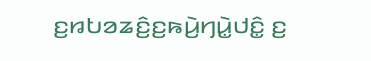ꤢ꤬ꤙꤝꤤꤘꤢꤨ꤬ꤢ꤬ꤒꤣꤧ꤬ꤚꤣꤧ꤭ꤓꤢꤨ꤭ ꤢ꤬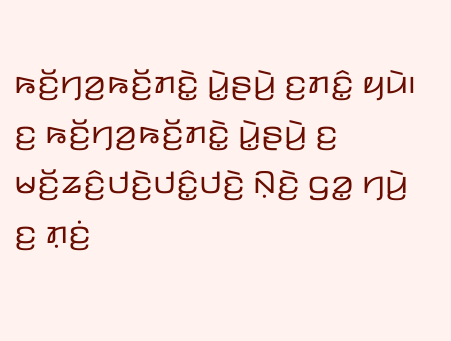ꤒꤢꤩ꤬ꤚꤤ꤬ꤒꤢꤩ꤬ꤊꤢꤧ꤭ ꤣꤧ꤭ꤔꤣꤧ꤬ ꤢ꤬ꤊꤢꤨ꤭ ꤟꤣꤧ꤯ ꤢ꤬ ꤒꤢꤩ꤬ꤚꤤ꤬ꤒꤢꤩ꤬ꤊꤢꤧ꤭ ꤣꤧ꤭ꤔꤣꤧ꤬ ꤢ꤬ ꤗꤢꤩ꤬ꤘꤢꤨ꤬ꤓꤢꤧ꤬ꤓꤢꤨ꤭ꤓꤢꤧ꤬ ꤡ꤫ꤢꤧ꤬ ꤞꤤ꤭ ꤚꤣꤧ꤬ ꤢ꤬ ꤊ꤫ꤢꤦ꤬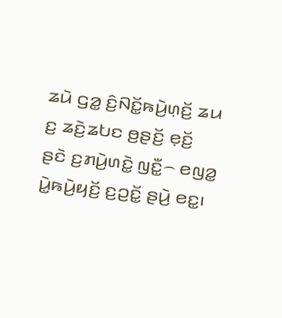ꤘꤣꤧ ꤞꤤ꤭ ꤢꤨ꤬ꤡꤢꤩ꤭ꤒꤣꤧ꤬ꤛ꤫ꤢꤩ꤬ ꤘꤣ ꤢ꤬ ꤘꤢꤧ꤬ꤘꤝꤢ ꤥ꤬ꤔꤢꤩ꤬ ꤕ꤫ꤢꤩ꤬ ꤔꤢꤧ ꤢ꤬ꤊꤣꤧ꤬ꤛꤢꤧ꤭ ꤜꤢꤪ꤭꤮ ꤕꤜꤤ꤭ ꤣꤧ꤭ꤒꤣꤧ꤬ꤟꤢꤩ꤬ ꤢ꤬ꤑꤢꤩ꤭ ꤔꤣꤧ꤬ ꤕꤢ꤭꤯